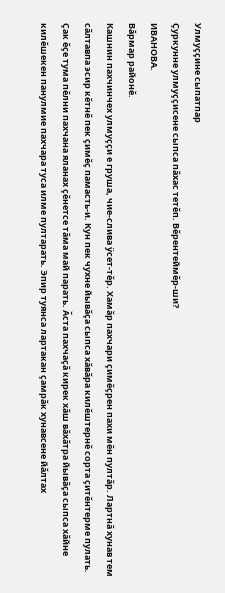Улмуççине сыпатпaр
Çуркунне улмуççисене сыпса пăхас тетĕп. Вĕрентеймĕр-ши?
ИВАНОВА.
Вăрмар районĕ.
Кашнин пахчинчех улмуççи е груша, чие-слива ÿсет-тĕр. Хамăр пахчари çимĕçрен пахи мĕн пултăр. Лартнă хунав тем сăлтавпа эсир кĕтнĕ пек çимĕç памасть-и. Кун пек чухне йывăçа сыпса хăвăра килĕштернĕ сорта çитĕнтерме пулать. Çак ĕçе тума пĕлни пахчана яланах çĕнетсе тăма май парать. Ăста пахчаçă кирек хăш вăхăтра йывăçа сыпса хăйне килĕшекен панулмие пахчара туса илме пултарать. Эпир туянса лартакан çамрăк хунавсене йăлтах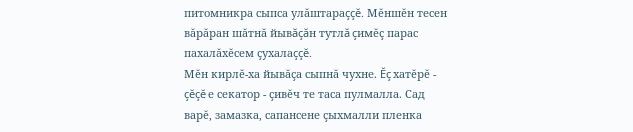питомникра сыпса улăштараççĕ. Мĕншĕн тесен вăрăран шăтнă йывăçăн тутлă çимĕç парас пахалăхĕсем çухалаççĕ.
Мĕн кирлĕ-ха йывăçа сыпнă чухне. Ĕç хатĕрĕ - çĕçĕ е секатор - çивĕч те таса пулмалла. Сад варĕ, замазка, сапансене çыхмалли пленка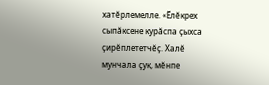хатĕрлемелле. «Ĕлĕкрех сыпăксене курăспа çыхса çирĕплететчĕç. Халĕ мунчала çук, мĕнпе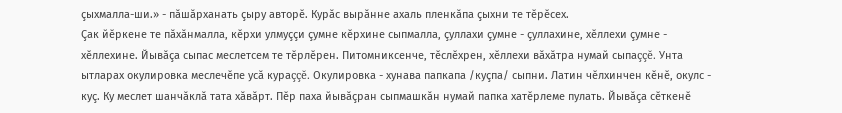çыхмалла-ши.» - пăшăрханать çыру авторĕ. Курăс вырăнне ахаль пленкăпа çыхни те тĕрĕсех.
Çак йĕркене те пăхăнмалла, кĕрхи улмуççи çумне кĕрхине сыпмалла, çуллахи çумне - çуллахине, хĕллехи çумне - хĕллехине. Йывăçа сыпас меслетсем те тĕрлĕрен. Питомниксенче, тĕслĕхрен, хĕллехи вăхăтра нумай сыпаççĕ. Унта ытларах окулировка меслечĕпе усă кураççĕ. Окулировка - хунава папкапа /куçпа/ сыпни. Латин чĕлхинчен кĕнĕ, окулс - куç. Ку меслет шанчăклă тата хăвăрт. Пĕр паха йывăçран сыпмашкăн нумай папка хатĕрлеме пулать. Йывăçа сĕткенĕ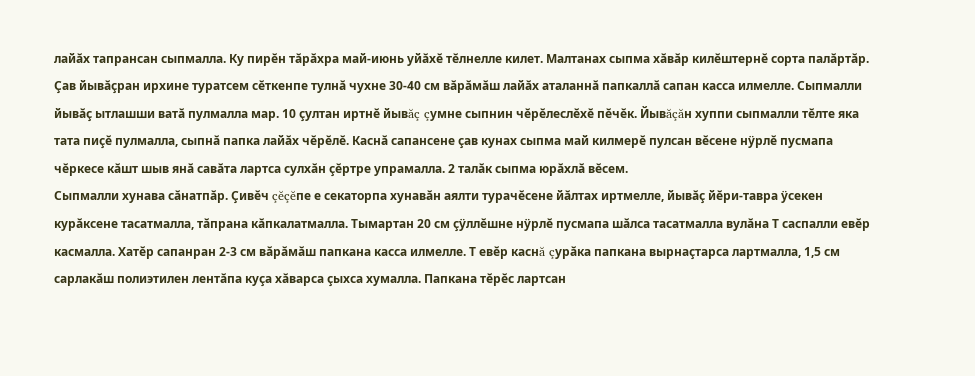лайăх тапрансан сыпмалла. Ку пирĕн тăрăхра май-июнь уйăхĕ тĕлнелле килет. Малтанах сыпма хăвăр килĕштернĕ сорта палăртăр. Çав йывăçран ирхине туратсем сĕткенпе тулнă чухне 30-40 см вăрăмăш лайăх аталаннă папкаллă сапан касса илмелле. Сыпмалли йывăç ытлашши ватă пулмалла мар. 10 çултан иртнĕ йывăç çумне сыпнин чĕрĕлеслĕхĕ пĕчĕк. Йывăçăн хуппи сыпмалли тĕлте яка тата пиçĕ пулмалла, сыпнă папка лайăх чĕрĕлĕ. Каснă сапансене çав кунах сыпма май килмерĕ пулсан вĕсене нÿрлĕ пусмапа чĕркесе кăшт шыв янă савăта лартса сулхăн çĕртре упрамалла. 2 талăк сыпма юрăхлă вĕсем.
Сыпмалли хунава сăнатпăр. Çивĕч çĕçĕпе е секаторпа хунавăн аялти турачĕсене йăлтах иртмелле, йывăç йĕри-тавра ÿсекен курăксене тасатмалла, тăпрана кăпкалатмалла. Тымартан 20 см çÿллĕшне нÿрлĕ пусмапа шăлса тасатмалла вулăна Т саспалли евĕр касмалла. Хатĕр сапанран 2-3 см вăрăмăш папкана касса илмелле. Т евĕр каснă çурăка папкана вырнаçтарса лартмалла, 1,5 см сарлакăш полиэтилен лентăпа куçа хăварса çыхса хумалла. Папкана тĕрĕс лартсан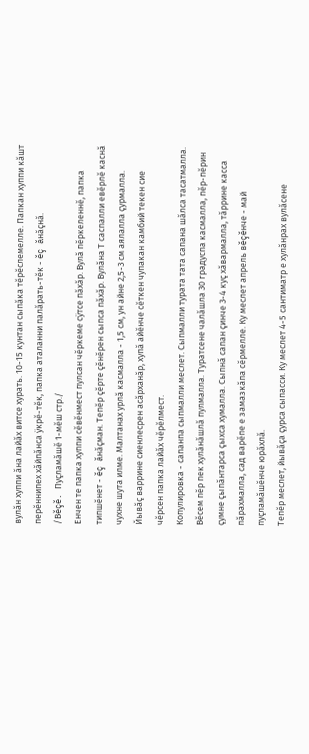вулăн хуппи ăна лайăх витсе хурать. 10-15 кунтан сыпăка тĕрĕслемелле. Папкан хуппи кăшт перĕннипех хăйпăнса ÿкрĕ-тĕк, папка аталанни палăрать-тĕк - ĕç ăнăçнă.
/Вĕçĕ. Пуçламăшĕ 1-мĕш стр./
Енчен те папка хуппи сĕвĕнмест пулсан чĕркеме сÿтсе пăхăр. Вулă пĕркеленнĕ, папка типшĕнет - ĕç ăнăçман. Тепĕр çĕрте çĕнĕрен сыпса пăхăр. Вулăна Т саспалли евĕрлĕ каснă чухне шута илме. Малтанах урлă касмалла - 1,5 см, ун айне 2,5-3 см аялалла çурмалла.
Йывăç варрине сиенлесрен асăрханăр, хупă айĕнче сĕткен чупакан камбий текен сие чĕрсен папка лайăх чĕрĕлмест.
Копулировка - сапанпа сыпмалли меслет. Сыпмалли турата тата сапана шăлса тасатмалла. Вĕсем пĕр пек хулăнăшлă пулмалла. Туратсене чалăшла 30 градуспа касмалла, пĕр-пĕрин çумне çыпăнтарса çыхса хумалла. Сыпнă сапан çинче 3-4 куç хăвармалла, тăррине касса пăрахмалла, сад варĕпе е замазкăпа сĕрмелле. Ку меслет апрель вĕçĕнче - май пуçламăшĕнче юрăхлă.
Тепĕр меслет, йывăçа çурса сыпасси. Ку меслет 4-5 сантиматр е хулăнрах вулăсене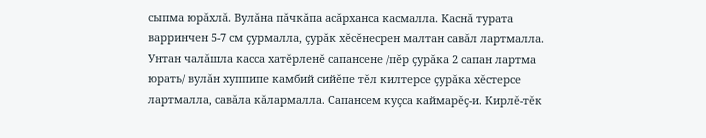сыпма юрăхлă. Вулăна пăчкăпа асăрханса касмалла. Каснă турата варринчен 5-7 см çурмалла, çурăк хĕсĕнесрен малтан савăл лартмалла. Унтан чалăшла касса хатĕрленĕ сапансене /пĕр çурăка 2 сапан лартма юрать/ вулăн хуппипе камбий сийĕпе тĕл килтерсе çурăка хĕстерсе лартмалла, савăла кăлармалла. Сапансем куçса каймарĕç-и. Кирлĕ-тĕк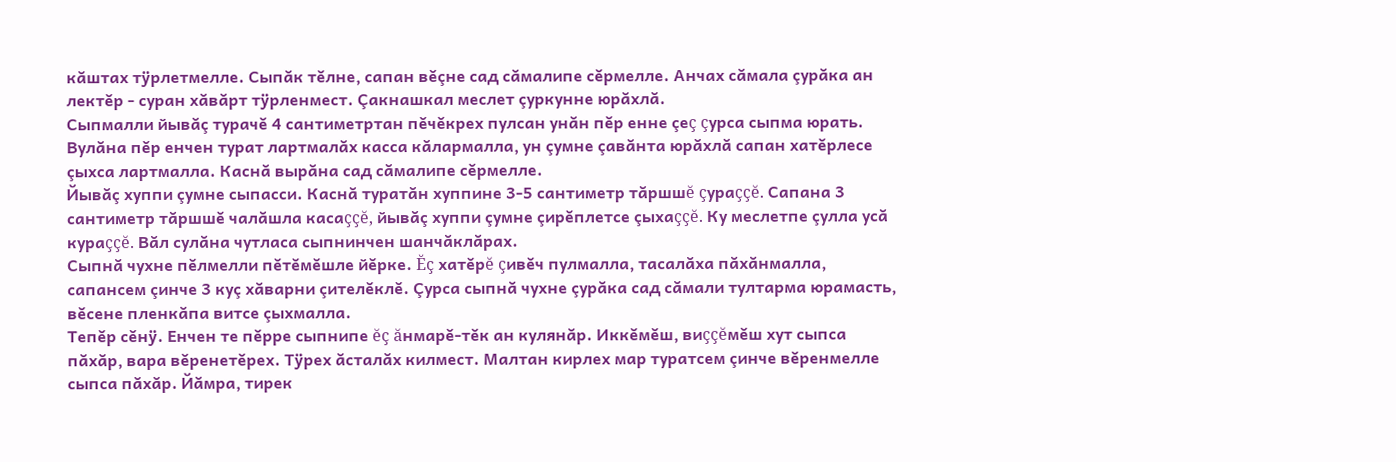кăштах тÿрлетмелле. Сыпăк тĕлне, сапан вĕçне сад сăмалипе сĕрмелле. Анчах сăмала çурăка ан лектĕр - суран хăвăрт тÿрленмест. Çакнашкал меслет çуркунне юрăхлă.
Сыпмалли йывăç турачĕ 4 сантиметртан пĕчĕкрех пулсан унăн пĕр енне çеç çурса сыпма юрать. Вулăна пĕр енчен турат лартмалăх касса кăлармалла, ун çумне çавăнта юрăхлă сапан хатĕрлесе çыхса лартмалла. Каснă вырăна сад сăмалипе сĕрмелле.
Йывăç хуппи çумне сыпасси. Каснă туратăн хуппине 3-5 сантиметр тăршшĕ çураççĕ. Сапана 3 сантиметр тăршшĕ чалăшла касаççĕ, йывăç хуппи çумне çирĕплетсе çыхаççĕ. Ку меслетпе çулла усă кураççĕ. Вăл сулăна чутласа сыпнинчен шанчăклăрах.
Сыпнă чухне пĕлмелли пĕтĕмĕшле йĕрке. Ĕç хатĕрĕ çивĕч пулмалла, тасалăха пăхăнмалла, сапансем çинче 3 куç хăварни çителĕклĕ. Çурса сыпнă чухне çурăка сад сăмали тултарма юрамасть, вĕсене пленкăпа витсе çыхмалла.
Тепĕр сĕнÿ. Енчен те пĕрре сыпнипе ĕç ăнмарĕ-тĕк ан кулянăр. Иккĕмĕш, виççĕмĕш хут сыпса пăхăр, вара вĕренетĕрех. Тÿрех ăсталăх килмест. Малтан кирлех мар туратсем çинче вĕренмелле сыпса пăхăр. Йăмра, тирек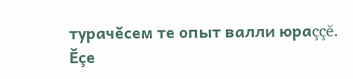турачĕсем те опыт валли юраççĕ. Ĕçе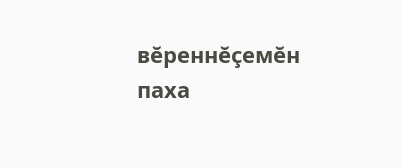вĕреннĕçемĕн паха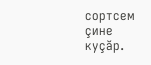сортсем çине куçăр.